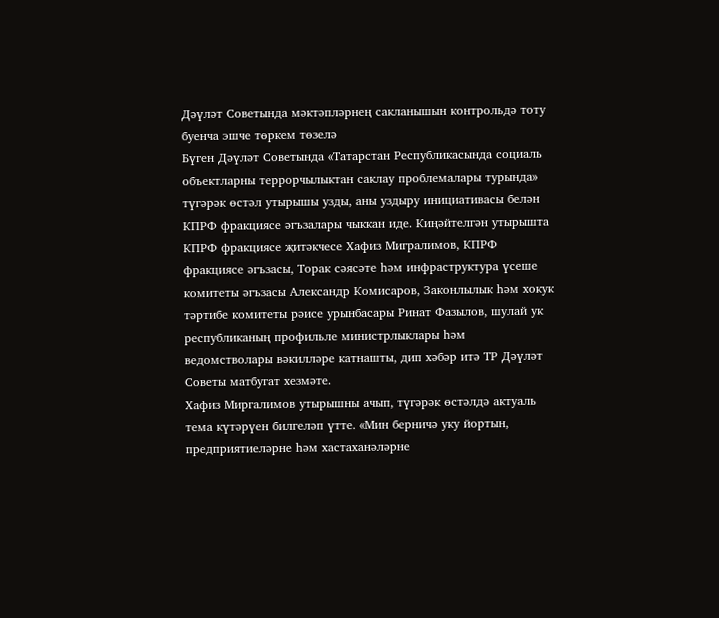Дәүләт Советында мәктәпләрнең сакланышын контрольдә тоту буенча эшче төркем төзелә
Бүген Дәүләт Советында «Татарстан Республикасында социаль объектларны террорчылыктан саклау проблемалары турында» түгәрәк өстәл утырышы узды, аны уздыру инициативасы белән КПРФ фракциясе әгъзалары чыккан иде. Киңәйтелгән утырышта КПРФ фракциясе җитәкчесе Хафиз Мигралимов, КПРФ фракциясе әгъзасы, Торак сәясәте һәм инфраструктура үсеше комитеты әгъзасы Александр Комисаров, Законлылык һәм хокук тәртибе комитеты рәисе урынбасары Ринат Фазылов, шулай ук республиканың профильле министрлыклары һәм ведомстволары вәкилләре катнашты, дип хәбәр итә ТР Дәүләт Советы матбугат хезмәте.
Хафиз Миргалимов утырышны ачып, түгәрәк өстәлдә актуаль тема күтәрүен билгеләп үтте. «Мин берничә уку йортын, предприятиеләрне һәм хастаханәләрне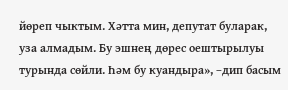йөреп чыктым. Хәтта мин, депутат буларак, уза алмадым. Бу эшнең дөрес оештырылуы турында сөйли. Һәм бу куандыра», –дип басым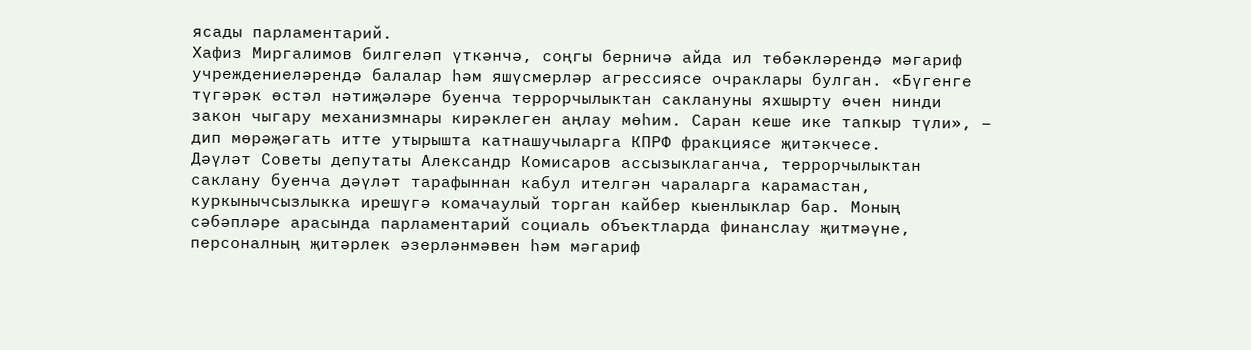ясады парламентарий.
Хафиз Миргалимов билгеләп үткәнчә, соңгы берничә айда ил төбәкләрендә мәгариф учреждениеләрендә балалар һәм яшүсмерләр агрессиясе очраклары булган. «Бүгенге түгәрәк өстәл нәтиҗәләре буенча террорчылыктан саклануны яхшырту өчен нинди закон чыгару механизмнары кирәклеген аңлау мөһим. Саран кеше ике тапкыр түли», – дип мөрәҗәгать итте утырышта катнашучыларга КПРФ фракциясе җитәкчесе.
Дәүләт Советы депутаты Александр Комисаров ассызыклаганча, террорчылыктан саклану буенча дәүләт тарафыннан кабул ителгән чараларга карамастан, куркынычсызлыкка ирешүгә комачаулый торган кайбер кыенлыклар бар. Моның сәбәпләре арасында парламентарий социаль объектларда финанслау җитмәүне, персоналның җитәрлек әзерләнмәвен һәм мәгариф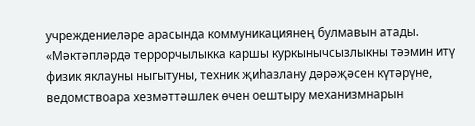учреждениеләре арасында коммуникациянең булмавын атады.
«Мәктәпләрдә террорчылыкка каршы куркынычсызлыкны тәэмин итү физик яклауны ныгытуны, техник җиһазлану дәрәҗәсен күтәрүне, ведомствоара хезмәттәшлек өчен оештыру механизмнарын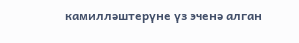камилләштерүне үз эченә алган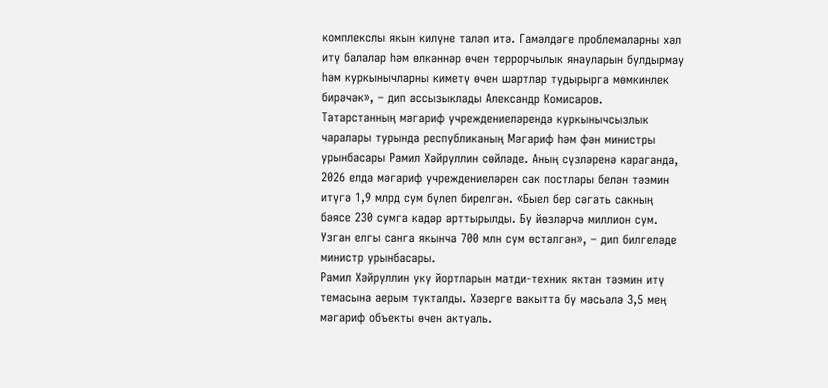комплекслы якын килүне таләп итә. Гамәлдәге проблемаларны хәл итү балалар һәм өлкәннәр өчен террорчылык янауларын булдырмау һәм куркынычларны киметү өчен шартлар тудырырга мөмкинлек бирәчәк», – дип ассызыклады Александр Комисаров.
Татарстанның мәгариф учреждениеләрендә куркынычсызлык чаралары турында республиканың Мәгариф һәм фән министры урынбасары Рамил Хәйруллин сөйләде. Аның сүзләренә караганда, 2026 елда мәгариф учреждениеләрен сак постлары белән тәэмин итүгә 1,9 млрд сум бүлеп бирелгән. «Быел бер сәгать сакның бәясе 230 сумга кадәр арттырылды. Бу йөзләрчә миллион сум. Узган елгы санга якынча 700 млн сум өстәлгән», – дип билгеләде министр урынбасары.
Рамил Хәйруллин уку йортларын матди-техник яктан тәэмин итү темасына аерым тукталды. Хәзерге вакытта бу мәсьәлә 3,5 мең мәгариф объекты өчен актуаль.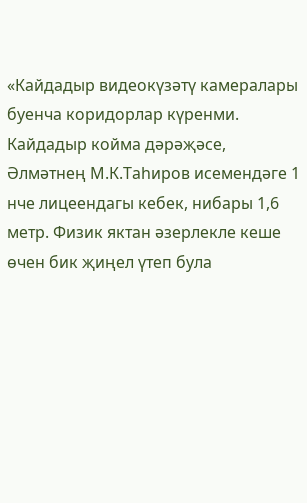«Кайдадыр видеокүзәтү камералары буенча коридорлар күренми. Кайдадыр койма дәрәҗәсе, Әлмәтнең М.К.Таһиров исемендәге 1 нче лицеендагы кебек, нибары 1,6 метр. Физик яктан әзерлекле кеше өчен бик җиңел үтеп була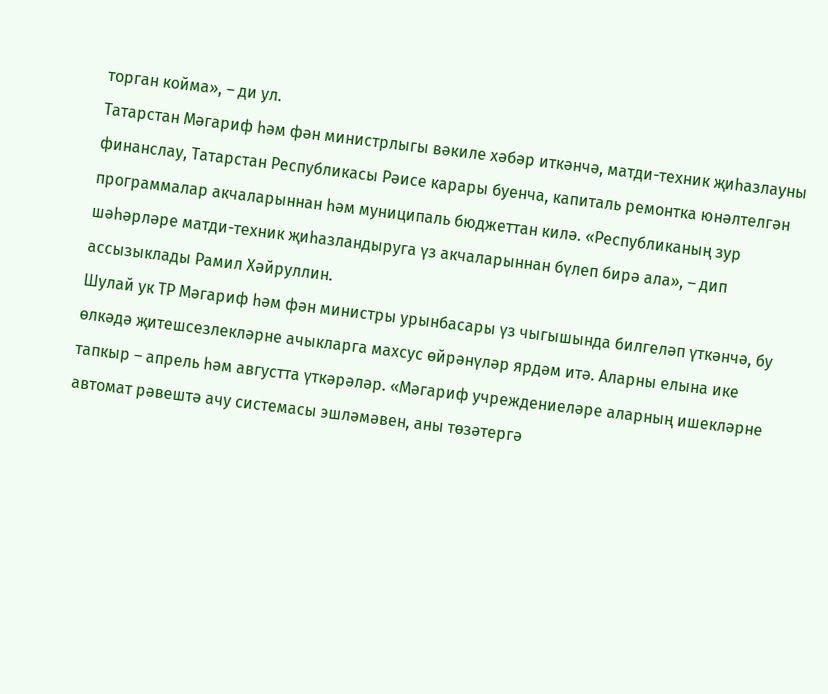торган койма», – ди ул.
Татарстан Мәгариф һәм фән министрлыгы вәкиле хәбәр иткәнчә, матди-техник җиһазлауны финанслау, Татарстан Республикасы Рәисе карары буенча, капиталь ремонтка юнәлтелгән программалар акчаларыннан һәм муниципаль бюджеттан килә. «Республиканың зур шәһәрләре матди-техник җиһазландыруга үз акчаларыннан бүлеп бирә ала», – дип ассызыклады Рамил Хәйруллин.
Шулай ук ТР Мәгариф һәм фән министры урынбасары үз чыгышында билгеләп үткәнчә, бу өлкәдә җитешсезлекләрне ачыкларга махсус өйрәнүләр ярдәм итә. Аларны елына ике тапкыр – апрель һәм августта үткәрәләр. «Мәгариф учреждениеләре аларның ишекләрне автомат рәвештә ачу системасы эшләмәвен, аны төзәтергә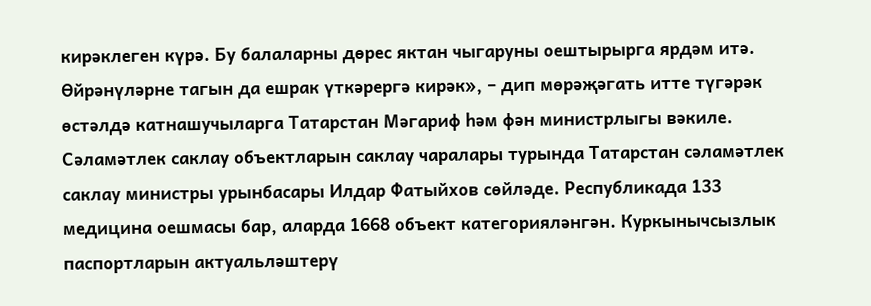кирәклеген күрә. Бу балаларны дөрес яктан чыгаруны оештырырга ярдәм итә. Өйрәнүләрне тагын да ешрак үткәрергә кирәк», – дип мөрәҗәгать итте түгәрәк өстәлдә катнашучыларга Татарстан Мәгариф һәм фән министрлыгы вәкиле.
Сәламәтлек саклау объектларын саклау чаралары турында Татарстан сәламәтлек саклау министры урынбасары Илдар Фатыйхов сөйләде. Республикада 133 медицина оешмасы бар, аларда 1668 объект категорияләнгән. Куркынычсызлык паспортларын актуальләштерү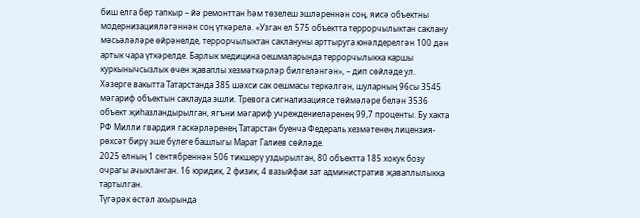биш елга бер тапкыр – йә ремонттан һәм төзелеш эшләреннән соң, яисә объектны модернизацияләгәннән соң үткәрелә. «Узган ел 575 объектта террорчылыктан саклану мәсьәләләре өйрәнелде, террорчылыктан саклануны арттыруга юнәлдерелгән 100 дән артык чара үткәрелде. Барлык медицина оешмаларында террорчылыкка каршы куркынычсызлык өчен җаваплы хезмәткәрләр билгеләнгән», – дип сөйләде ул.
Хәзерге вакытта Татарстанда 385 шәхси сак оешмасы теркәлгән, шуларның 96сы 3545 мәгариф объектын саклауда эшли. Тревога сигнализациясе төймәләре белән 3536 объект җиһазландырылган, ягъни мәгариф учреждениеләренең 99,7 проценты. Бу хакта РФ Милли гвардия гаскәрләренең Татарстан буенча Федераль хезмәтенең лицензия-рөхсәт бирү эше бүлеге башлыгы Марат Галиев сөйләде.
2025 елның 1 сентябреннән 506 тикшерү уздырылган, 80 объектта 185 хокук бозу очрагы ачыкланган. 16 юридик, 2 физик, 4 вазыйфаи зат административ җаваплылыкка тартылган.
Түгәрәк өстәл ахырында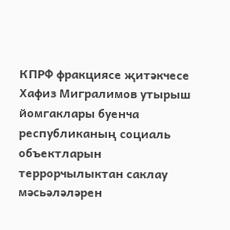КПРФ фракциясе җитәкчесе Хафиз Мигралимов утырыш йомгаклары буенча республиканың социаль объектларын террорчылыктан саклау мәсьәләләрен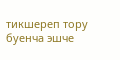тикшереп тору буенча эшче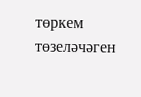төркем төзеләчәген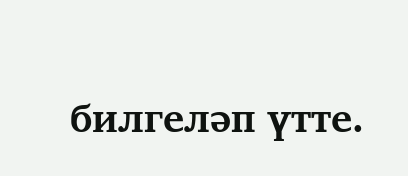билгеләп үтте.